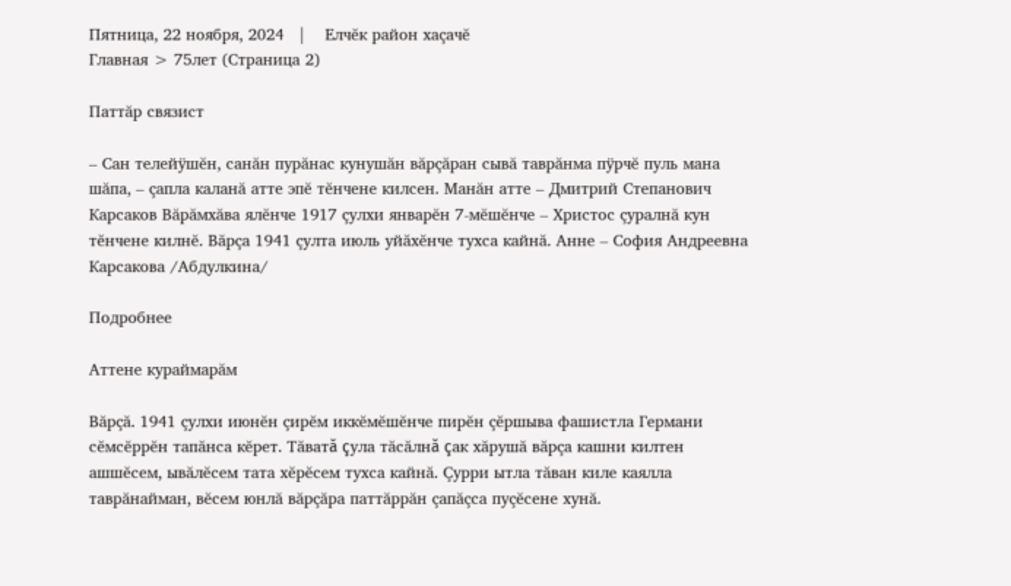Пятница, 22 ноября, 2024   |    Елчĕк район хаçачĕ
Главная > 75лет (Страница 2)

Паттăр связист

– Сан телейÿшĕн, санăн пурăнас кунушăн вăрçăран сывă таврăнма пÿрчĕ пуль мана шăпа, – çапла каланă атте эпĕ тĕнчене килсен. Манăн атте – Дмитрий Степанович Карсаков Вăрăмхăва ялĕнче 1917 çулхи январĕн 7-мĕшĕнче – Христос çуралнă кун тĕнчене килнĕ. Вăрçа 1941 çулта июль уйăхĕнче тухса кайнă. Анне – София Андреевна Карсакова /Абдулкина/

Подробнее

Аттене кураймарăм

Вăрçă. 1941 çулхи июнĕн çирĕм иккĕмĕшĕнче пирĕн çĕршыва фашистла Германи сĕмсĕррĕн тапăнса кĕрет. Тăватă çула тăсăлнă çак хăрушă вăрçа кашни килтен ашшĕсем, ывăлĕсем тата хĕрĕсем тухса кайнă. Çурри ытла тăван киле каялла таврăнайман, вĕсем юнлă вăрçăра паттăррăн çапăçса пуçĕсене хунă.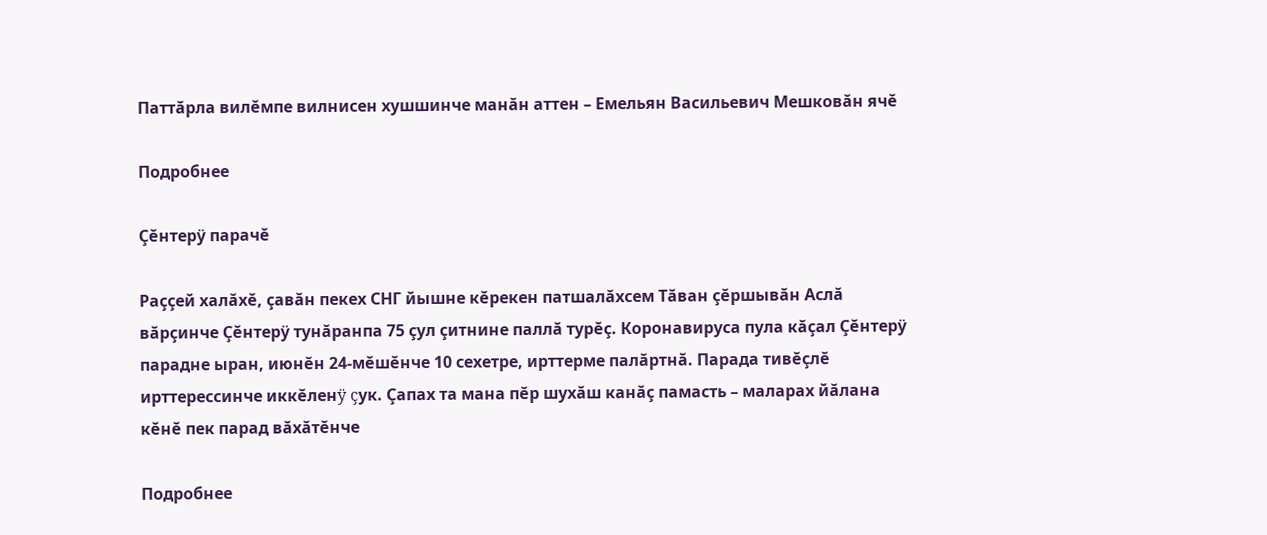Паттăрла вилĕмпе вилнисен хушшинче манăн аттен – Емельян Васильевич Мешковăн ячĕ

Подробнее

Çĕнтерÿ парачĕ

Раççей халăхĕ, çавăн пекех СНГ йышне кĕрекен патшалăхсем Тăван çĕршывăн Аслă вăрçинче Çĕнтерÿ тунăранпа 75 çул çитнине паллă турĕç. Коронавируса пула кăçал Çĕнтерÿ парадне ыран, июнĕн 24-мĕшĕнче 10 сехетре, ирттерме палăртнă. Парада тивĕçлĕ ирттерессинче иккĕленÿ çук. Çапах та мана пĕр шухăш канăç памасть – маларах йăлана кĕнĕ пек парад вăхăтĕнче

Подробнее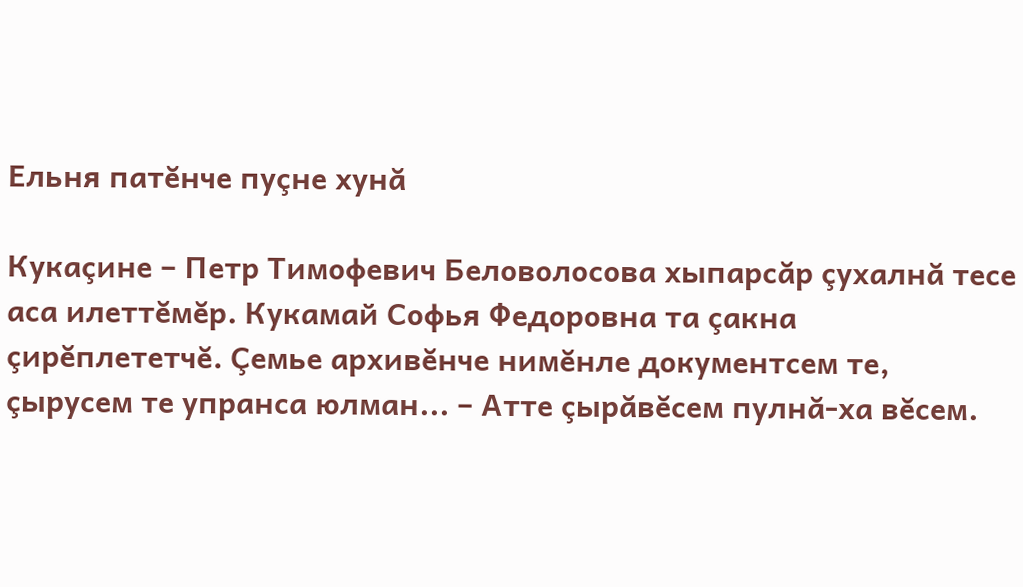Ельня патĕнче пуçне хунă

Кукаçине – Петр Тимофевич Беловолосова хыпарсăр çухалнă тесе аса илеттĕмĕр. Кукамай Софья Федоровна та çакна çирĕплететчĕ. Çемье архивĕнче нимĕнле документсем те, çырусем те упранса юлман... – Атте çырăвĕсем пулнă-ха вĕсем.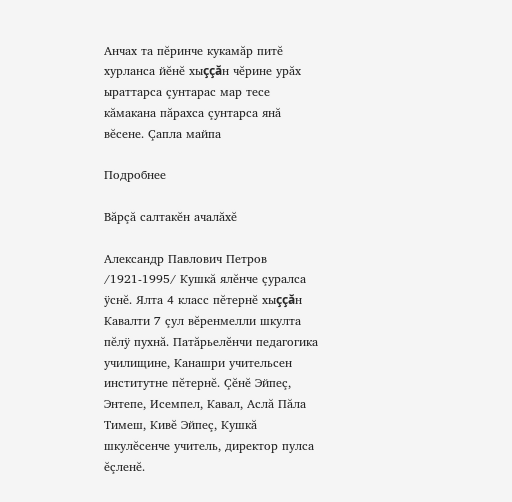Анчах та пĕринче кукамăр питĕ хурланса йĕнĕ хыççăн чĕрине урăх ыраттарса çунтарас мар тесе кăмакана пăрахса çунтарса янă вĕсене. Çапла майпа

Подробнее

Вăрçă салтакĕн ачалăхĕ

Александр Павлович Петров /1921-1995/ Кушкă ялĕнче çуралса ÿснĕ. Ялта 4 класс пĕтернĕ хыççăн Кавалти 7 çул вĕренмелли шкулта пĕлÿ пухнă. Патăрьелĕнчи педагогика училищине, Канашри учительсен институтне пĕтернĕ. Çĕнĕ Эйпеç, Энтепе, Исемпел, Кавал, Аслă Пăла Тимеш, Кивĕ Эйпеç, Кушкă шкулĕсенче учитель, директор пулса ĕçленĕ.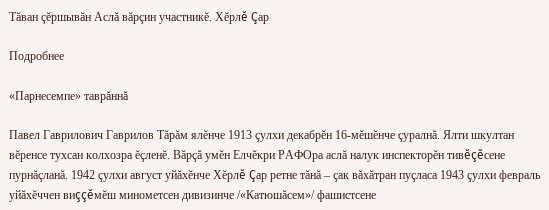Тăван çĕршывăн Аслă вăрçин участникĕ. Хĕрлĕ Çар

Подробнее

«Парнесемпе» таврăннă

Павел Гаврилович Гаврилов Тăрăм ялĕнче 1913 çулхи декабрĕн 16-мĕшĕнче çуралнă. Ялти шкултан вĕренсе тухсан колхозра ĕçленĕ. Вăрçă умĕн Елчĕкри РАФОра аслă налук инспекторĕн тивĕçĕсене пурнăçланă. 1942 çулхи август уйăхĕнче Хĕрлĕ Çар ретне тăнă – çак вăхăтран пуçласа 1943 çулхи февраль уйăхĕччен виççĕмĕш минометсен дивизинче /«Катюшăсем»/ фашистсене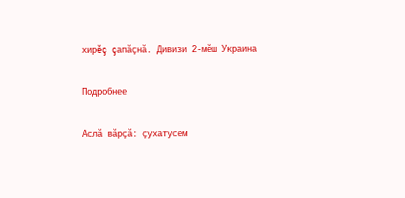хирĕç çапăçнă. Дивизи 2-мĕш Украина

Подробнее

Аслă вăрçă: çухатусем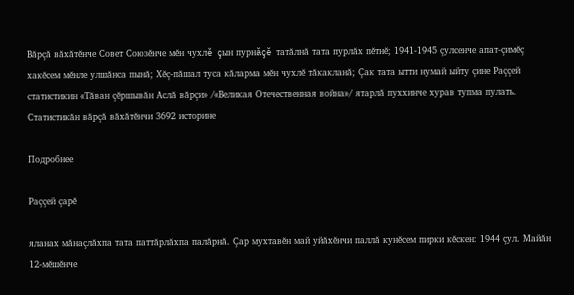Вăрçă вăхăтĕнче Совет Союзĕнче мĕн чухлĕ çын пурнăçĕ татăлнă тата пурлăх пĕтнĕ; 1941-1945 çулсенче апат-çимĕç хакĕсем мĕнле улшăнса пынă; Хĕç-пăшал туса кăларма мĕн чухлĕ тăкакланă; Çак тата ытти нумай ыйту çине Раççей статистикин «Тăван çĕршывăн Аслă вăрçи» /«Великая Отечественная война»/ ятарлă пуххинче хурав тупма пулать. Статистикăн вăрçă вăхăтĕнчи 3692 историне

Подробнее

Раççей çарĕ

яланах мăнаçлăхпа тата паттăрлăхпа палăрнă. Çар мухтавĕн май уйăхĕнчи паллă кунĕсем пирки кĕскен: 1944 çул. Майăн 12-мĕшĕнче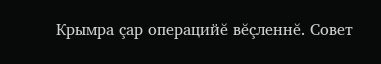Крымра çар операцийĕ вĕçленнĕ. Совет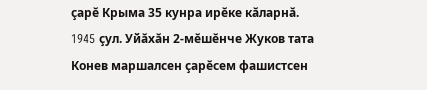çарĕ Крыма 35 кунра ирĕке кăларнă. 1945 çул. Уйăхăн 2-мĕшĕнче Жуков тата Конев маршалсен çарĕсем фашистсен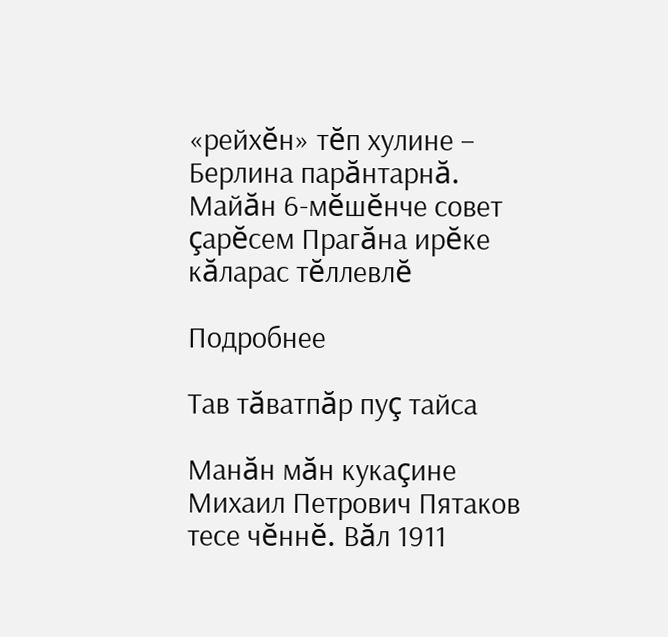«рейхĕн» тĕп хулине – Берлина парăнтарнă. Майăн 6-мĕшĕнче совет çарĕсем Прагăна ирĕке кăларас тĕллевлĕ

Подробнее

Тав тăватпăр пуç тайса

Манăн мăн кукаçине Михаил Петрович Пятаков тесе чĕннĕ. Вăл 1911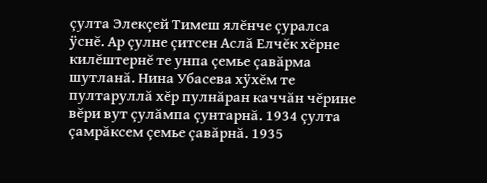çулта Элекçей Тимеш ялĕнче çуралса ÿснĕ. Ар çулне çитсен Аслă Елчĕк хĕрне килĕштернĕ те унпа çемье çавăрма шутланă. Нина Убасева хÿхĕм те пултаруллă хĕр пулнăран каччăн чĕрине вĕри вут çулăмпа çунтарнă. 1934 çулта çамрăксем çемье çавăрнă. 1935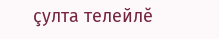çулта телейлĕ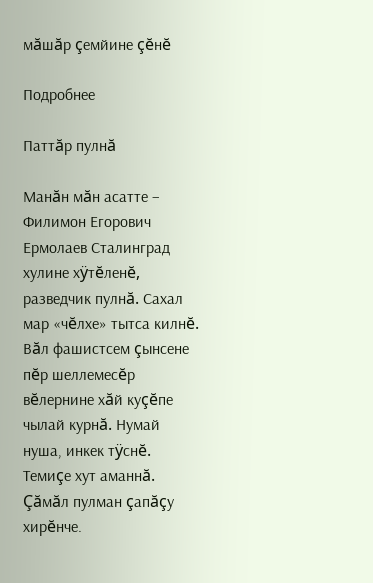мăшăр çемйине çĕнĕ

Подробнее

Паттăр пулнă

Манăн мăн асатте – Филимон Егорович Ермолаев Сталинград хулине хÿтĕленĕ, разведчик пулнă. Сахал мар «чĕлхе» тытса килнĕ. Вăл фашистсем çынсене пĕр шеллемесĕр вĕлернине хăй куçĕпе чылай курнă. Нумай нуша, инкек тÿснĕ. Темиçе хут аманнă. Çăмăл пулман çапăçу хирĕнче.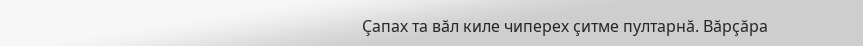Çапах та вăл киле чиперех çитме пултарнă. Вăрçăра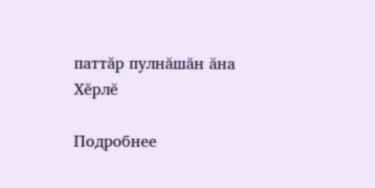паттăр пулнăшăн ăна Хĕрлĕ

Подробнее